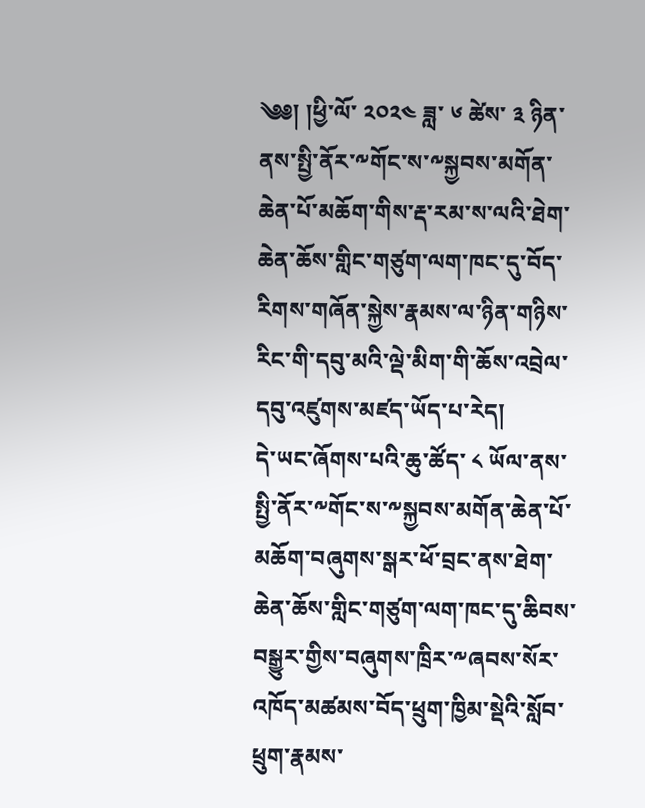༄༅། །ཕྱི་ལོ་ ༢༠༢༤ ཟླ་ ༦ ཚེས་ ༣ ཉིན་ནས་སྤྱི་ནོར་༸གོང་ས་༸སྐྱབས་མགོན་ཆེན་པོ་མཆོག་གིས་རྡ་རམ་ས་ལའི་ཐེག་ཆེན་ཆོས་གླིང་གཙུག་ལག་ཁང་དུ་བོད་རིགས་གཞོན་སྐྱེས་རྣམས་ལ་ཉིན་གཉིས་རིང་གི་དབུ་མའི་ལྡེ་མིག་གི་ཆོས་འབྲེལ་དབུ་འཛུགས་མཛད་ཡོད་པ་རེད།
དེ་ཡང་ཞོགས་པའི་ཆུ་ཚོད་ ༨ ཡོལ་ནས་སྤྱི་ནོར་༸གོང་ས་༸སྐྱབས་མགོན་ཆེན་པོ་མཆོག་བཞུགས་སྒར་ཕོ་བྲང་ནས་ཐེག་ཆེན་ཆོས་གླིང་གཙུག་ལག་ཁང་དུ་ཆིབས་བསྒྱུར་གྱིས་བཞུགས་ཁྲིར་༸ཞབས་སོར་འཁོད་མཚམས་བོད་ཕྲུག་ཁྱིམ་སྡེའི་སློབ་ཕྲུག་རྣམས་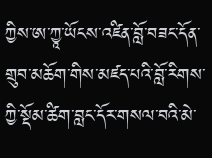ཀྱིས་ཨ་ཀྱཱ་ཡོངས་འཛིན་བློ་བཟང་དོན་གྲུབ་མཆོག་གིས་མཛད་པའི་བློ་རིགས་ཀྱི་སྡོམ་ཚིག་བླང་དོར་གསལ་བའི་མེ་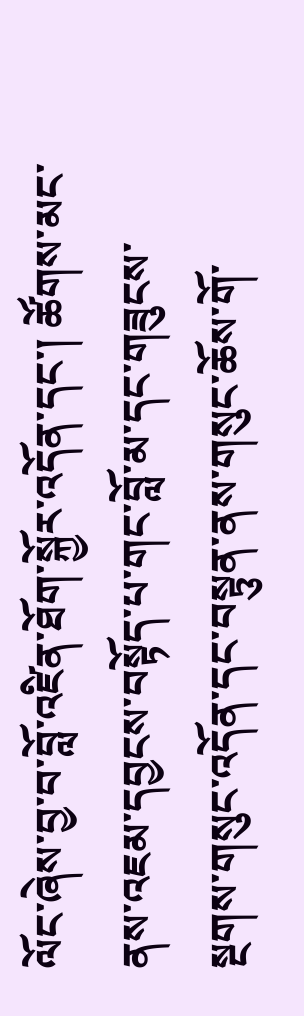ལོང་ཞེས་བྱ་བ་བློ་འཛིན་ཐོག་སྐྱོར་འདོན་དང་། ཚོགས་མང་ནས་འཇམ་དབྱངས་བསྟོད་པ་གང་བློ་མ་དང་གཟུངས་སྔགས་གསུང་འདོན་དང་བསྟུན་ནས་གསུང་ཆོས་གོ་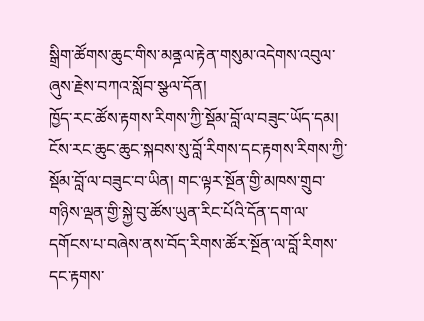སྒྲིག་ཚོགས་ཆུང་གིས་མནྜལ་རྟེན་གསུམ་འདེགས་འབུལ་ཞུས་རྗེས་བཀའ་སློབ་སྩལ་དོན།
ཁྱོད་རང་ཚོས་རྟགས་རིགས་ཀྱི་སྡོམ་བློ་ལ་བཟུང་ཡོད་དམ། ངོས་རང་ཆུང་ཆུང་སྐབས་སུ་བློ་རིགས་དང་རྟགས་རིགས་ཀྱི་སྡོམ་བློ་ལ་བཟུང་བ་ཡིན། གང་ལྟར་སྔོན་གྱི་མཁས་གྲུབ་གཉིས་ལྡན་གྱི་སྐྱེ་བུ་ཚོས་ཡུན་རིང་པོའི་དོན་དག་ལ་དགོངས་པ་བཞེས་ནས་བོད་རིགས་ཚོར་སྔོན་ལ་བློ་རིགས་དང་རྟགས་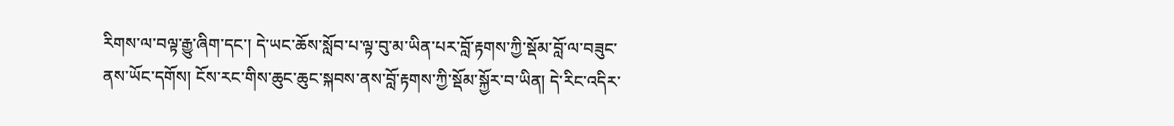རིགས་ལ་བལྟ་རྒྱུ་ཞིག་དང་། དེ་ཡང་ཆོས་སློབ་པ་ལྟ་བུ་མ་ཡིན་པར་བློ་རྟགས་ཀྱི་སྡོམ་བློ་ལ་བཟུང་ནས་ཡོང་དགོས། ངོས་རང་གིས་ཆུང་ཆུང་སྐབས་ནས་བློ་རྟགས་ཀྱི་སྡོམ་སྐྱོར་བ་ཡིན། དེ་རིང་འདིར་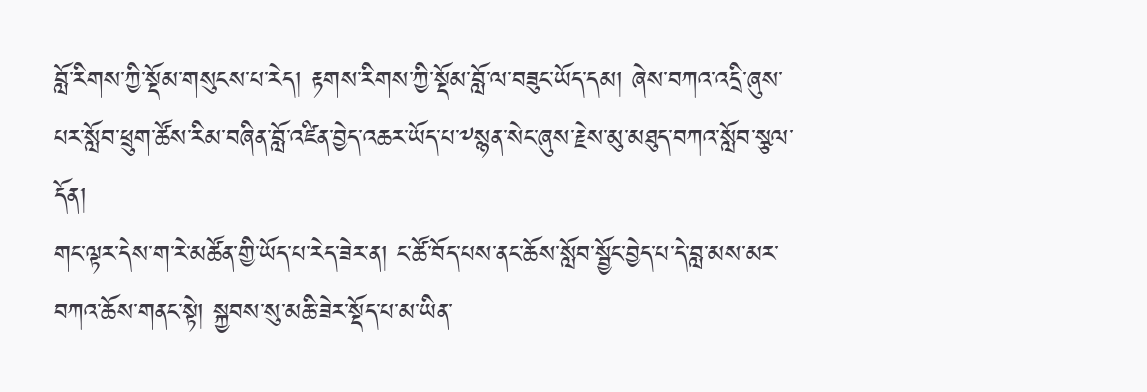བློ་རིགས་ཀྱི་སྡོམ་གསུངས་པ་རེད། རྟགས་རིགས་ཀྱི་སྡོམ་བློ་ལ་བཟུང་ཡོད་དམ། ཞེས་བཀའ་འདྲི་ཞུས་པར་སློབ་ཕྲུག་ཚོས་རིམ་བཞིན་བློ་འཛིན་བྱེད་འཆར་ཡོད་པ་༸སྙན་སེང་ཞུས་རྗེས་མུ་མཐུད་བཀའ་སློབ་སྩལ་དོན།
གང་ལྟར་དེས་ག་རེ་མཚོན་གྱི་ཡོད་པ་རེད་ཟེར་ན། ང་ཚོ་བོད་པས་ནང་ཆོས་སློབ་སྦྱོང་བྱེད་པ་དེ་བླ་མས་མར་བཀའ་ཆོས་གནང་སྟེ། སྐྱབས་སུ་མཆི་ཟེར་སྡོད་པ་མ་ཡིན་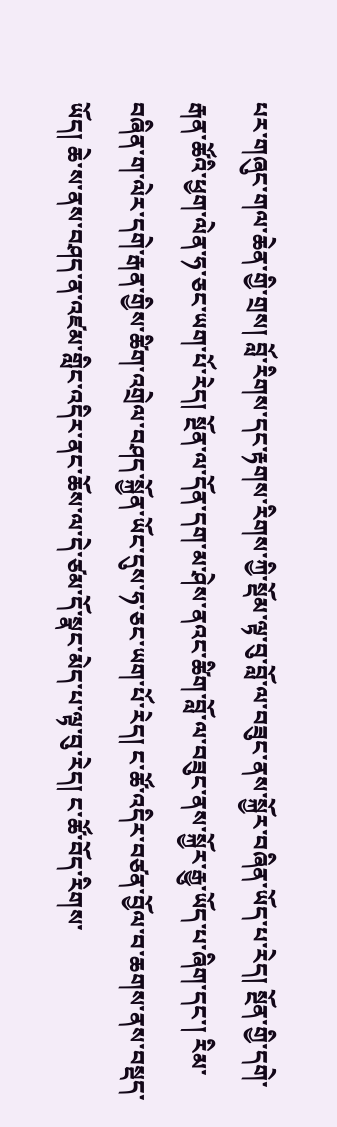པར་གཞུང་གལ་ཆེན་གྱི་གྲས། བློ་རིགས་དང་རྟགས་རིགས་ཀྱི་སྡོམ་ལྟ་བུ་བློ་ལ་བཟུང་ནས་སྐྱོར་བཞིན་ཡོད་པ་རེད། སྔོན་གྱི་དགེ་རྒན་ཚོའི་ཕྱག་ལེན་ཧ་ཅང་ཡག་པོ་རེད། སྔོན་ལ་དོན་དག་མ་ཤེས་ནའང་ཚིག་བློ་ལ་བཟུང་ནས་སྐྱོར་རྒྱུ་ཡོད་པ་ཞིག་དང་། རིམ་བཞིན་ག་ལེར་དགེ་རྒན་གྱིས་ཚིག་འགྲེལ་བཤད་སྐྱོན་ཡོང་དུས་ཧ་ཅང་ཡག་པོ་རེད། ང་ཚོ་འདིར་བཙན་བྱོལ་བ་ཆགས་ནས་བསྡད་ཡོད། ཆེ་ས་ནས་བཤད་ན་འཛམ་གླིང་འདིར་ནང་ཆོས་ལ་དེ་ཙམ་དོ་སྣང་མེད་པ་ལྟ་བུ་རེད། ང་ཚོ་བོད་རིགས་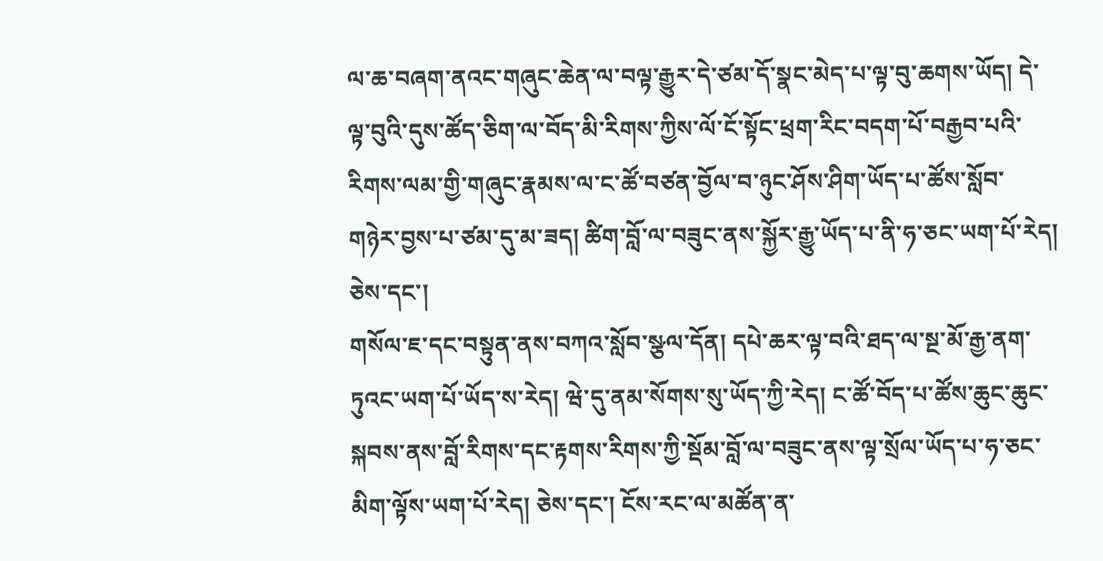ལ་ཆ་བཞག་ནའང་གཞུང་ཆེན་ལ་བལྟ་རྒྱུར་དེ་ཙམ་དོ་སྣང་མེད་པ་ལྟ་བུ་ཆགས་ཡོད། དེ་ལྟ་བུའི་དུས་ཚོད་ཅིག་ལ་བོད་མི་རིགས་ཀྱིས་ལོ་ངོ་སྟོང་ཕྲག་རིང་བདག་པོ་བརྒྱབ་པའི་རིགས་ལམ་གྱི་གཞུང་རྣམས་ལ་ང་ཚོ་བཙན་བྱོལ་བ་ཉུང་ཤོས་ཤིག་ཡོད་པ་ཚོས་སློབ་གཉེར་བྱས་པ་ཙམ་དུ་མ་ཟད། ཚིག་བློ་ལ་བཟུང་ནས་སྐྱོར་རྒྱུ་ཡོད་པ་ནི་ཧ་ཅང་ཡག་པོ་རེད། ཅེས་དང་།
གསོལ་ཇ་དང་བསྟུན་ནས་བཀའ་སློབ་སྩལ་དོན། དཔེ་ཆར་ལྟ་བའི་ཐད་ལ་སྔ་མོ་རྒྱ་ནག་ཏུའང་ཡག་པོ་ཡོད་ས་རེད། ཝེ་དུ་ནམ་སོགས་སུ་ཡོད་ཀྱི་རེད། ང་ཚོ་བོད་པ་ཚོས་ཆུང་ཆུང་སྐབས་ནས་བློ་རིགས་དང་རྟགས་རིགས་ཀྱི་སྡོམ་བློ་ལ་བཟུང་ནས་ལྟ་སྲོལ་ཡོད་པ་ཧ་ཅང་མིག་ལྟོས་ཡག་པོ་རེད། ཅེས་དང་། ངོས་རང་ལ་མཚོན་ན་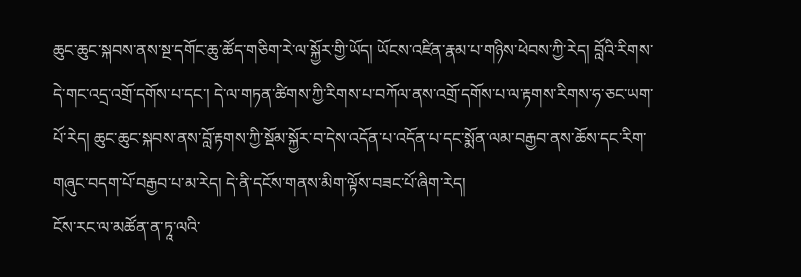ཆུང་ཆུང་སྐབས་ནས་སྔ་དགོང་ཆུ་ཚོད་གཅིག་རེ་ལ་སྐྱོར་གྱི་ཡོད། ཡོངས་འཛིན་རྣམ་པ་གཉིས་ཕེབས་ཀྱི་རེད། བློའི་རིགས་དེ་གང་འདྲ་འགྲོ་དགོས་པ་དང་། དེ་ལ་གཏན་ཚིགས་ཀྱི་རིགས་པ་བཀོལ་ནས་འགྲོ་དགོས་པ་ལ་རྟགས་རིགས་ཧ་ཅང་ཡག་པོ་རེད། ཆུང་ཆུང་སྐབས་ནས་བློ་རྟགས་ཀྱི་སྡོམ་སྐྱོར་བ་དེས་འདོན་པ་འདོན་པ་དང་སྨོན་ལམ་བརྒྱབ་ནས་ཆོས་དང་རིག་གཞུང་བདག་པོ་བརྒྱབ་པ་མ་རེད། དེ་ནི་དངོས་གནས་མིག་ལྟོས་བཟང་པོ་ཞིག་རེད།
ངོས་རང་ལ་མཚོན་ན་ཏཱ་ལའི་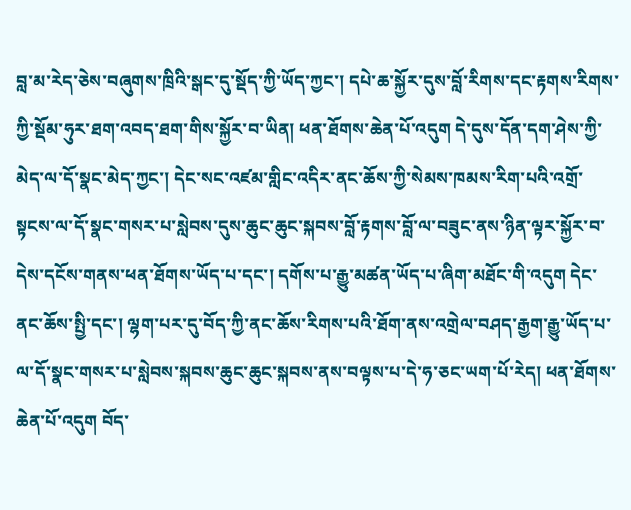བླ་མ་རེད་ཅེས་བཞུགས་ཁྲིའི་སྒང་དུ་སྡོད་ཀྱི་ཡོད་ཀྱང་། དཔེ་ཆ་སྐྱོར་དུས་བློ་རིགས་དང་རྟགས་རིགས་ཀྱི་སྡོམ་ཧུར་ཐག་འབད་ཐག་གིས་སྐྱོར་བ་ཡིན། ཕན་ཐོགས་ཆེན་པོ་འདུག དེ་དུས་དོན་དག་ཤེས་ཀྱི་མེད་ལ་དོ་སྣང་མེད་ཀྱང་། དེང་སང་འཛམ་གླིང་འདིར་ནང་ཆོས་ཀྱི་སེམས་ཁམས་རིག་པའི་འགྲོ་སྟངས་ལ་དོ་སྣང་གསར་པ་སླེབས་དུས་ཆུང་ཆུང་སྐབས་བློ་རྟགས་བློ་ལ་བཟུང་ནས་ཉིན་ལྟར་སྐྱོར་བ་དེས་དངོས་གནས་ཕན་ཐོགས་ཡོད་པ་དང་། དགོས་པ་རྒྱུ་མཚན་ཡོད་པ་ཞིག་མཐོང་གི་འདུག དེང་ནང་ཆོས་སྤྱི་དང་། ལྷག་པར་དུ་བོད་ཀྱི་ནང་ཆོས་རིགས་པའི་ཐོག་ནས་འགྲེལ་བཤད་རྒྱག་རྒྱུ་ཡོད་པ་ལ་དོ་སྣང་གསར་པ་སླེབས་སྐབས་ཆུང་ཆུང་སྐབས་ནས་བལྟས་པ་དེ་ཧ་ཅང་ཡག་པོ་རེད། ཕན་ཐོགས་ཆེན་པོ་འདུག བོད་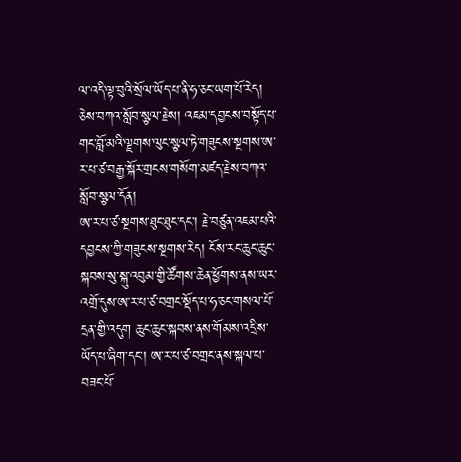ལ་འདི་ལྟ་བུའི་སྲོལ་ཡོད་པ་ནི་ཧ་ཅང་ཡག་པོ་རེད། ཅེས་བཀའ་སློབ་སྩལ་རྗེས། འཇམ་དབྱངས་བསྟོད་པ་གང་བློ་མའི་ལྗགས་ལུང་སྩལ་ཏེ་གཟུངས་སྔགས་ཨ་ར་པ་ཙ་བརྒྱ་སྐོར་གྲངས་གསོག་མཛད་རྗེས་བཀའ་སློབ་སྩལ་དོན།
ཨ་ར་པ་ཙ་སྔགས་ཐུང་ཐུང་དང་། རྗེ་བཙུན་འཇམ་པའི་དབྱངས་ཀྱི་གཟུངས་སྔགས་རེད། ངོས་རང་ཆུང་ཆུང་སྐབས་སུ་སྐུ་འབུམ་གྱི་ཚོགས་ཆེན་ཕྱོགས་ནས་ཡར་འགྲོ་དུས་ཨ་ར་པ་ཙ་བགྲང་སྡོད་པ་ཧ་ཅང་གསལ་པོ་དྲན་གྱི་འདུག ཆུང་ཆུང་སྐབས་ནས་གོམས་འདྲིས་ཡོད་པ་ཞིག་དང་། ཨ་ར་པ་ཙ་བགྲང་ནས་སྐལ་པ་བཟང་པོ་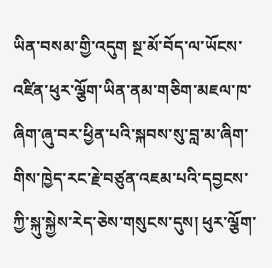ཡིན་བསམ་གྱི་འདུག སྔ་མོ་བོད་ལ་ཡོངས་འཛིན་ཕུར་ལྕོག་ཡིན་ནམ་གཅིག་མཇལ་ཁ་ཞིག་ཞུ་བར་ཕྱིན་པའི་སྐབས་སུ་བླ་མ་ཞིག་གིས་ཁྱེད་རང་རྗེ་བཙུན་འཇམ་པའི་དབྱངས་ཀྱི་སྐུ་སྐྱེས་རེད་ཅེས་གསུངས་དུས། ཕུར་ལྕོག་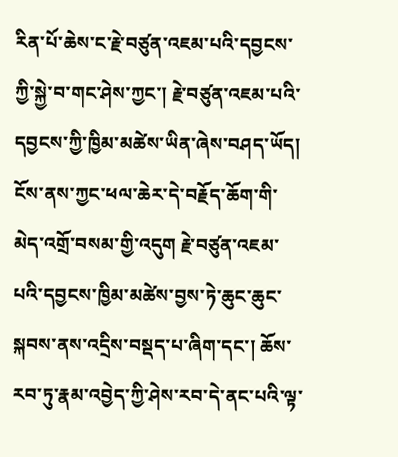རིན་པོ་ཆེས་ང་རྗེ་བཙུན་འཇམ་པའི་དབྱངས་ཀྱི་སྐྱེ་བ་གང་ཤེས་ཀྱང་། རྗེ་བཙུན་འཇམ་པའི་དབྱངས་ཀྱི་ཁྱིམ་མཚེས་ཡིན་ཞེས་བཤད་ཡོད། ངོས་ནས་ཀྱང་ཕལ་ཆེར་དེ་བརྗོད་ཆོག་གི་མེད་འགྲོ་བསམ་གྱི་འདུག རྗེ་བཙུན་འཇམ་པའི་དབྱངས་ཁྱིམ་མཚེས་བྱས་ཏེ་ཆུང་ཆུང་སྐབས་ནས་འདྲིས་བསྡད་པ་ཞིག་དང་། ཆོས་རབ་ཏུ་རྣམ་འབྱེད་ཀྱི་ཤེས་རབ་དེ་ནང་པའི་ལྟ་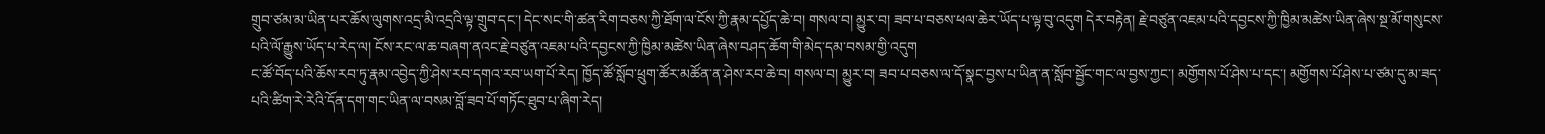གྲུབ་ཙམ་མ་ཡིན་པར་ཆོས་ལུགས་འདྲ་མི་འདྲའི་ལྟ་གྲུབ་དང་། དེང་སང་གི་ཚན་རིག་བཅས་ཀྱི་ཐོག་ལ་ངོས་ཀྱི་རྣམ་དཔྱོད་ཆེ་བ། གསལ་བ། མྱུར་བ། ཟབ་པ་བཅས་ཕལ་ཆེར་ཡོད་པ་ལྟ་བུ་འདུག དེར་བརྟེན། རྗེ་བཙུན་འཇམ་པའི་དབྱངས་ཀྱི་ཁྱིམ་མཚེས་ཡིན་ཞེས་སྔ་མོ་གསུངས་པའི་ལོ་རྒྱུས་ཡོད་པ་རེད་ལ། ངོས་རང་ལ་ཆ་བཞག་ནའང་རྗེ་བཙུན་འཇམ་པའི་དབྱངས་ཀྱི་ཁྱིམ་མཚེས་ཡིན་ཞེས་བཤད་ཆོག་གི་མེད་དམ་བསམ་གྱི་འདུག
ང་ཚོ་བོད་པའི་ཆོས་རབ་ཏུ་རྣམ་འབྱེད་ཀྱི་ཤེས་རབ་དགའ་རབ་ཡག་པོ་རེད། ཁྱོད་ཚོ་སློབ་ཕྲུག་ཚོར་མཚོན་ན་ཤེས་རབ་ཆེ་བ། གསལ་བ། མྱུར་བ། ཟབ་པ་བཅས་ལ་དོ་སྣང་བྱས་པ་ཡིན་ན་སློབ་སྦྱོང་གང་ལ་བྱས་ཀྱང་། མགྱོགས་པོ་ཤེས་པ་དང་། མགྱོགས་པོ་ཤེས་པ་ཙམ་དུ་མ་ཟད་པའི་ཚིག་རེ་རེའི་དོན་དག་གང་ཡིན་ལ་བསམ་བློ་ཟབ་པོ་གཏོང་ཐུབ་པ་ཞིག་རེད།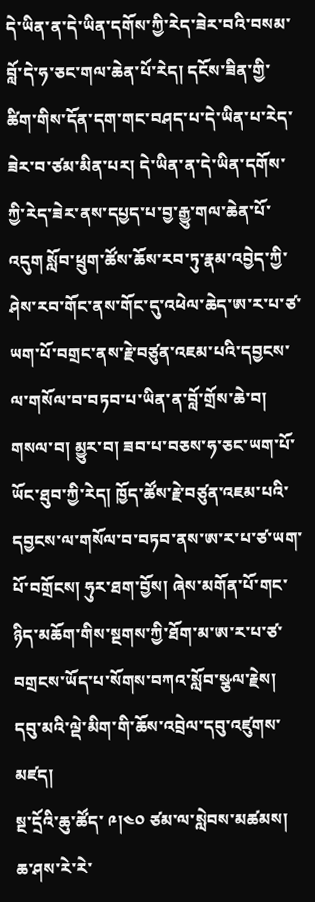དེ་ཡིན་ན་དེ་ཡིན་དགོས་ཀྱི་རེད་ཟེར་བའི་བསམ་བློ་དེ་ཧ་ཅང་གལ་ཆེན་པོ་རེད། དངོས་ཟིན་གྱི་ཚིག་གིས་དོན་དག་གང་བཤད་པ་དེ་ཡིན་པ་རེད་ཟེར་བ་ཙམ་མིན་པར། དེ་ཡིན་ན་དེ་ཡིན་དགོས་ཀྱི་རེད་ཟེར་ནས་དཔྱད་པ་བྱ་རྒྱུ་གལ་ཆེན་པོ་འདུག སློབ་ཕྲུག་ཚོས་ཆོས་རབ་ཏུ་རྣམ་འབྱེད་ཀྱི་ཤེས་རབ་གོང་ནས་གོང་དུ་འཕེལ་ཆེད་ཨ་ར་པ་ཙ་ཡག་པོ་བགྲང་ནས་རྗེ་བཙུན་འཇམ་པའི་དབྱངས་ལ་གསོལ་བ་བཏབ་པ་ཡིན་ན་བློ་གྲོས་ཆེ་བ། གསལ་བ། མྱུར་བ། ཟབ་པ་བཅས་ཧ་ཅང་ཡག་པོ་ཡོང་ཐུབ་ཀྱི་རེད། ཁྱོད་ཚོས་རྗེ་བཙུན་འཇམ་པའི་དབྱངས་ལ་གསོལ་བ་བཏབ་ནས་ཨ་ར་པ་ཙ་ཡག་པོ་བགྲོངས། ཧུར་ཐག་བྱོས། ཞེས་མགོན་པོ་གང་ཉིད་མཆོག་གིས་སྔགས་ཀྱི་ཐོག་མ་ཨ་ར་པ་ཙ་བགྲངས་ཡོད་པ་སོགས་བཀའ་སློབ་སྩལ་རྗེས། དབུ་མའི་ལྡེ་མིག་གི་ཆོས་འབྲེལ་དབུ་འཛུགས་མཛད།
སྔ་དྲོའི་ཆུ་ཚོད་ ༩།༤༠ ཙམ་ལ་སླེབས་མཚམས། ཆ་ཤས་རེ་རེ་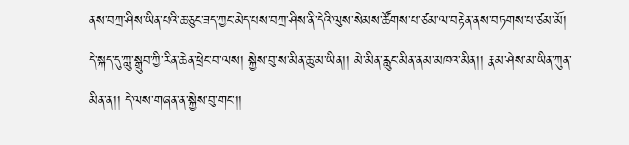ནས་བཀྲ་ཤིས་ཡིན་པའི་ཆ་ཅུང་ཟད་ཀྱང་མེད་པས་བཀྲ་ཤིས་ནི་དེའི་ལུས་སེམས་ཚོགས་པ་ཙམ་ལ་བརྟེན་ནས་བཏགས་པ་ཙམ་མོ། དེ་སྐད་དུ་ཀླུ་སྒྲུབ་ཀྱི་རིན་ཆེན་ཕྲེང་བ་ལས། སྐྱེས་བུ་ས་མིན་ཆུ་མ་ཡིན།། མེ་མིན་རླུང་མིན་ནམ་མཁའ་མིན།། རྣམ་ཤེས་མ་ཡིན་ཀུན་མིན་ན།། དེ་ལས་གཞན་ན་སྐྱེས་བུ་གང་།།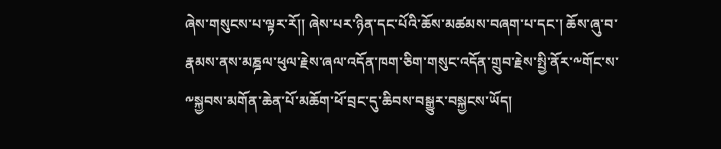ཞེས་གསུངས་པ་ལྟར་རོ།། ཞེས་པར་ཉིན་དང་པོའི་ཆོས་མཚམས་བཞག་པ་དང་། ཆོས་ཞུ་བ་རྣམས་ནས་མཎྜལ་ཕུལ་རྗེས་ཞལ་འདོན་ཁག་ཅིག་གསུང་འདོན་གྲུབ་རྗེས་སྤྱི་ནོར་༸གོང་ས་༸སྐྱབས་མགོན་ཆེན་པོ་མཆོག་ཕོ་བྲང་དུ་ཆིབས་བསྒྱུར་བསྐྱངས་ཡོད།